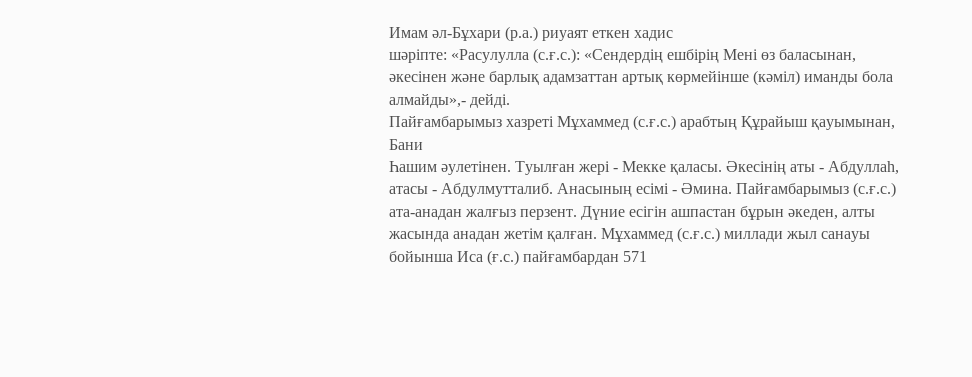Имам әл-Бұхари (р.а.) риуаят еткен хадис
шәріпте: «Расулулла (с.ғ.с.): «Сендердiң ешбірің Менi өз баласынан,
әкесінен және барлық адамзаттан артық көрмейiнше (кәміл) иманды бола
алмайды»,- дейді.
Пайғамбарымыз хазреті Мұхаммед (с.ғ.с.) арабтың Құрайыш қауымынан, Бани
Һашим әулетiнен. Туылған жерi - Мекке қаласы. Әкесiнiң аты - Абдуллаһ,
атасы - Абдулмутталиб. Анасының есiмi - Әмина. Пайғамбарымыз (с.ғ.с.)
ата-анадан жалғыз перзент. Дүние есігін ашпастан бұрын әкеден, алты
жасында анадан жетім қалған. Мұхаммед (с.ғ.с.) миллади жыл санауы
бойынша Иса (ғ.с.) пайғамбардан 571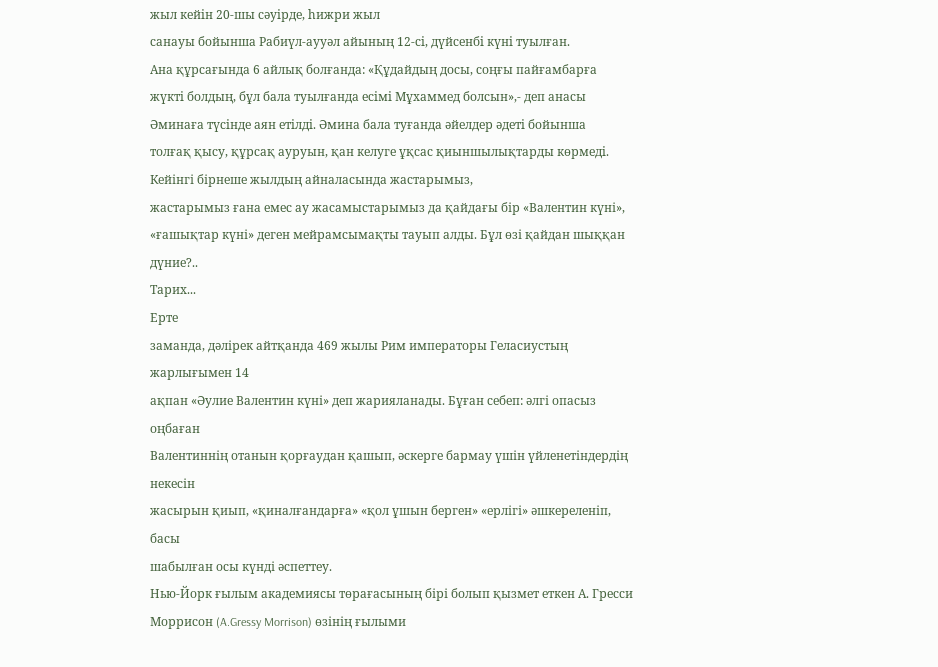жыл кейiн 20-шы сәуiрде, һижри жыл
санауы бойынша Рабиүл-аууәл айының 12-сi, дүйсенбi күнi туылған.
Ана құрсағында 6 айлық болғанда: «Құдайдың досы, соңғы пайғамбарға
жүктi болдың, бұл бала туылғанда есiмi Мұхаммед болсын»,- деп анасы
Әминаға түсiнде аян етiлдi. Әмина бала туғанда әйелдер әдетi бойынша
толғақ қысу, құрсақ ауруын, қан келуге ұқсас қиыншылықтарды көрмедi.
Кейінгі бірнеше жылдың айналасында жастарымыз,
жастарымыз ғана емес ау жасамыстарымыз да қайдағы бір «Валентин күні»,
«ғашықтар күні» деген мейрамсымақты тауып алды. Бұл өзі қайдан шыққан дүние?..
Тарих...
Ерте
заманда, дәлірек айтқанда 469 жылы Рим императоры Геласиустың жарлығымен 14
ақпан «Әулие Валентин күні» деп жарияланады. Бұған себеп: әлгі опасыз оңбаған
Валентиннің отанын қорғаудан қашып, әскерге бармау үшін үйленетіндердің некесін
жасырын қиып, «қиналғандарға» «қол ұшын берген» «ерлігі» әшкереленіп, басы
шабылған осы күнді әспеттеу.
Нью-Йорк ғылым академиясы төрағасының бірі болып қызмет еткен А. Гресси
Моррисон (A.Gressy Morrison) өзінің ғылыми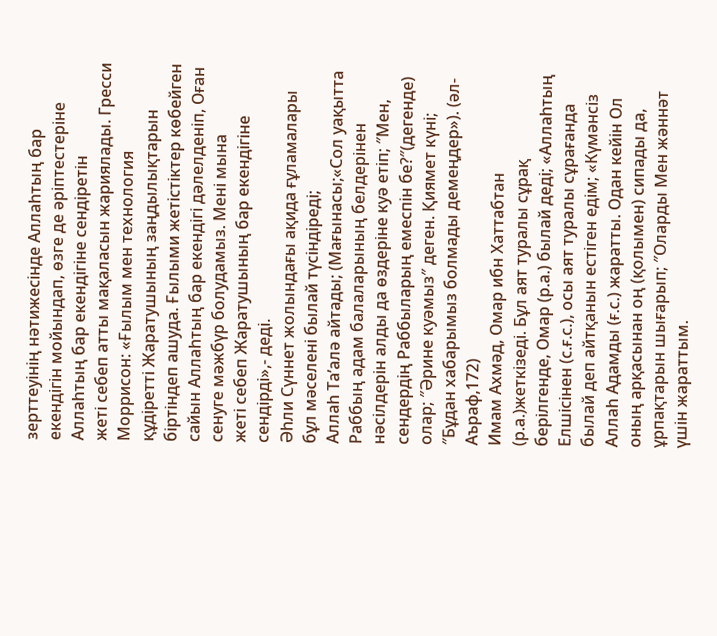зерттеуінің нәтижесінде Аллаһтың бар
екендігін мойындап, өзге де әріптестеріне Аллаһтың бар екендігіне сендіретін
жеті себеп атты мақаласын жариялады. Гресси Моррисон: «Ғылым мен технология
құдіретті Жаратушының заңдылықтарын біртіндеп ашуда. Ғылыми жетістіктер көбейген
сайын Аллаһтың бар екендігі дәлелденіп, Оған сенуге мәжбүр болудамыз. Мені мына
жеті себеп Жаратушының бар екендігіне сендірді»,- деді.
Әһли Сүннет жолындағы ақида ғұламалары бұл мәселені былай түсіндіреді;
Аллаһ Та’алә айтады; (Мағынасы;«Сол уақытта Раббың адам балаларының белдерінен нәсілдерін алды да өздеріне куә етіп; ″Мен, сендердің Раббыларың емеспін бе?″(дегенде) олар; ″Әрине куәмыз″ деген. Қиямет күні; ″Бұдан хабарымыз болмады демеңдер»). (әл-Аъраф,172)
Имам Ахмәд, Омар ибн Хаттабтан (р.а.)жеткізеді. Бұл аят туралы сұрақ берілгенде, Омар (р.а.) былай деді; «Аллаһтың Елшісінен (с.ғ.с.), осы аят туралы сұрағанда былай деп айтқанын естіген едім; «Күмәнсіз Аллаһ Адамды (ғ.с.) жаратты. Одан кейін Ол оның арқасынан оң (қолымен) сипады да, ұрпақтарын шығарып; ″Оларды Мен жәннәт үшін жараттым.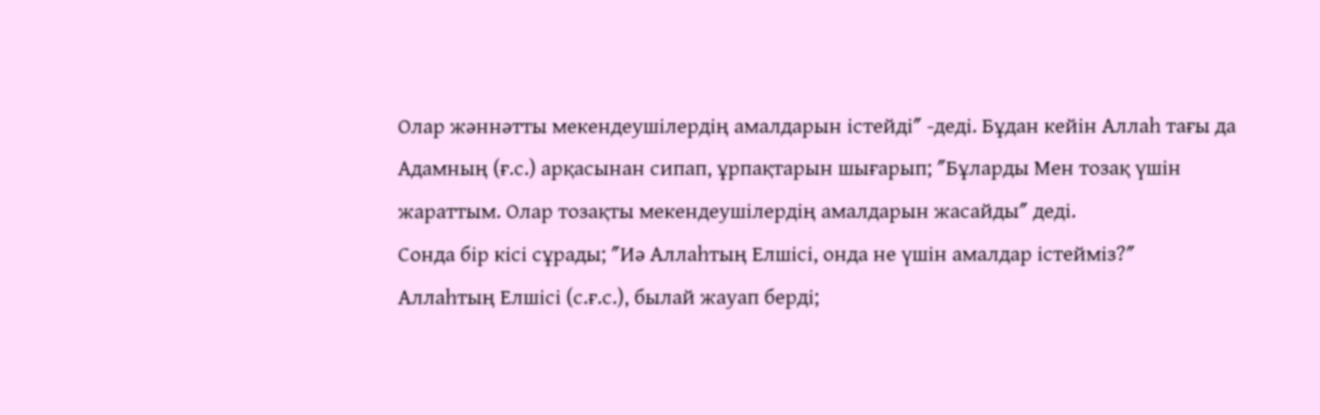Олар жәннәтты мекендеушілердің амалдарын істейді″ -деді. Бұдан кейін Аллаһ тағы да Адамның (ғ.с.) арқасынан сипап, ұрпақтарын шығарып; ″Бұларды Мен тозақ үшін жараттым. Олар тозақты мекендеушілердің амалдарын жасайды″ деді.
Сонда бір кісі сұрады; ″Иә Аллаһтың Елшісі, онда не үшін амалдар істейміз?″
Аллаһтың Елшісі (с.ғ.с.), былай жауап берді;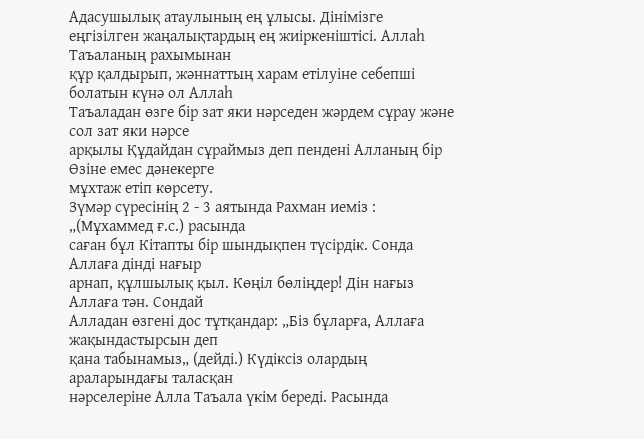Адасушылық атаулының ең ұлысы. Дінімізге
еңгізілген жаңалықтардың ең жиіркеніштісі. Аллаһ Таъаланың рахымынан
құр қалдырып, жәннаттың харам етілуіне себепші болатын күнә ол Аллаһ
Таъаладан өзге бір зат яки нәрседен жәрдем сұрау және сол зат яки нәрсе
арқылы Құдайдан сұраймыз деп пендені Алланың бір Өзіне емес дәнекерге
мұхтаж етіп көрсету.
Зүмәр сүресінің 2 - 3 аятында Рахман иеміз : „(Мұхаммед ғ.с.) расында
саған бұл Кітапты бір шындықпен түсірдік. Сонда Аллаға дінді нағыр
арнап, құлшылық қыл. Көңіл бөліңдер! Дін нағыз Аллаға тән. Сондай
Алладан өзгені дос тұтқандар: „Біз бұларға, Аллаға жақындастырсын деп
қана табынамыз„ (дейді.) Күдіксіз олардың араларындағы таласқан
нәрселеріне Алла Таъала үкім береді. Расында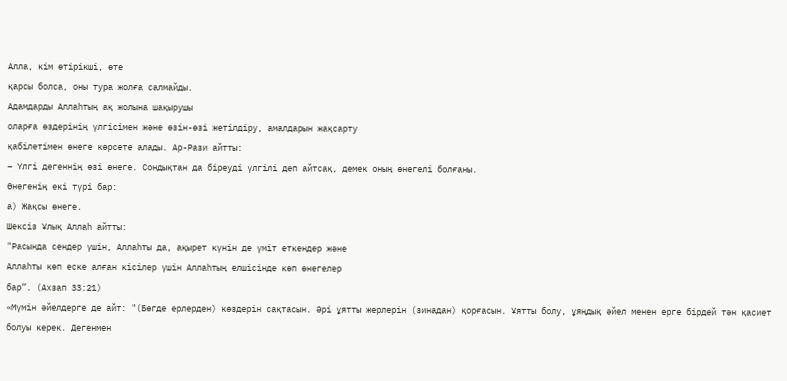Алла, кім өтірікші, өте
қарсы болса, оны тура жолға салмайды.
Адамдарды Аллаһтың ақ жолына шақырушы
оларға өздерiнiң үлгiсiмен және өзiн-өзi жетiлдiру, амалдарын жақсарту
қабiлетiмен өнеге көрсете алады. Ар-Рази айтты:
– Үлгi дегеннiң өзi өнеге. Сондықтан да бiреудi үлгiлi деп айтсақ, демек оның өнегелi болғаны.
Өнегенiң екi түрi бар:
а) Жақсы өнеге.
Шексiз Ұлық Аллаһ айтты:
"Расында сендер үшiн, Аллаһты да, ақырет күнiн де үмiт еткендер және
Аллаһты көп еске алған кiсiлер үшiн Аллаһтың елшiсiнде көп өнегелер
бар”. (Ахзап 33:21)
«Мүмін әйелдерге де айт: "(Бөгде ерлерден) көздерін сақтасын. Әрі ұятты жерлерін (зинадан) қорғасын. Ұятты болу, ұяңдық әйел менен ерге бірдей тән қасиет болуы керек. Дегенмен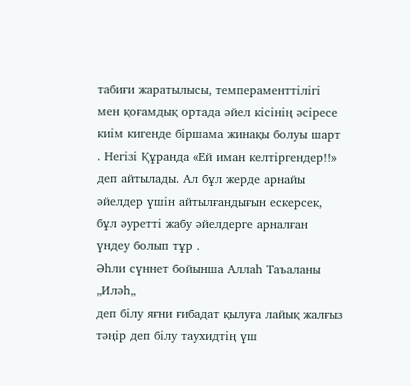табиғи жаратылысы, темпераменттілігі мен қоғамдық ортада әйел кісінің әсіресе киім кигенде біршама жинақы болуы шарт . Негізі Құранда «Ей иман келтіргендер!!» деп айтылады. Ал бұл жерде арнайы әйелдер үшін айтылғандығын ескерсек, бұл әуретті жабу әйелдерге арналған үндеу болып тұр .
Әһли сүннет бойынша Аллаһ Таъаланы „Иләһ„
деп білу яғни ғибадат қылуға лайық жалғыз тәңір деп білу таухидтің үш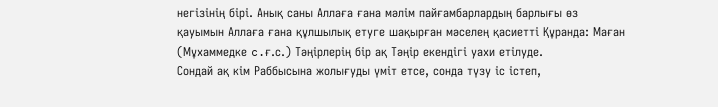негізінің бірі. Анық саны Аллаға ғана мәлім пайғамбарлардың барлығы өз
қауымын Аллаға ғана құлшылық етуге шақырған мәселең қасиетті Құранда: Маған
(Мұхаммедке c.ғ.с.) Тәңірлерің бір ақ Тәңір екендігі уахи етілуде.
Сондай ақ кім Раббысына жолығуды үміт етсе, сонда түзу іс істеп,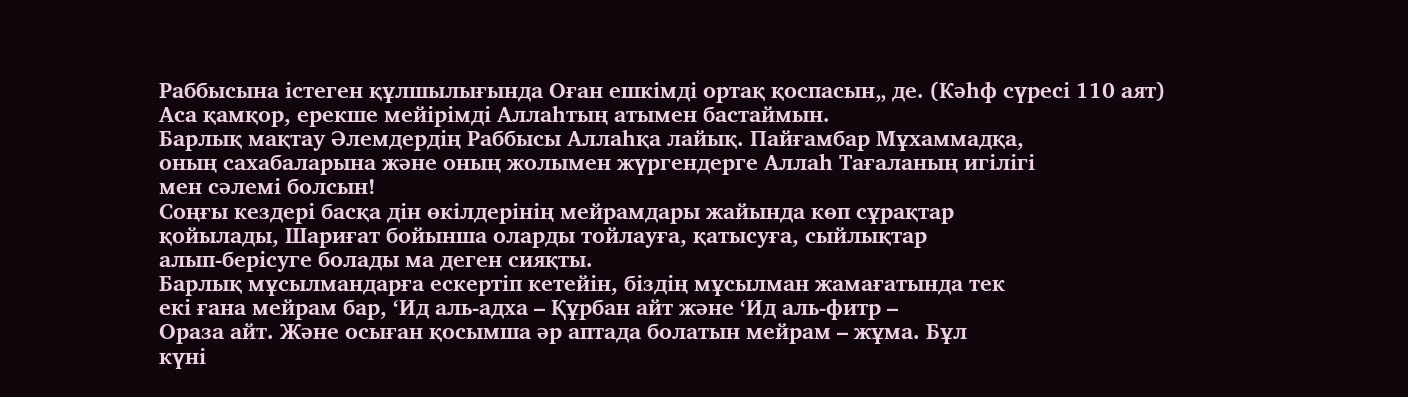Раббысына істеген құлшылығында Оған ешкімді ортақ қоспасын„ де. (Кәһф сүресі 110 аят)
Аса қамқор, ерекше мейірімді Аллаһтың атымен бастаймын.
Барлық мақтау Әлемдердің Раббысы Аллаһқа лайық. Пайғамбар Мұхаммадқа,
оның сахабаларына және оның жолымен жүргендерге Аллаһ Тағаланың игілігі
мен сәлемі болсын!
Соңғы кездері басқа дін өкілдерінің мейрамдары жайында көп сұрақтар
қойылады, Шариғат бойынша оларды тойлауға, қатысуға, сыйлықтар
алып-берісуге болады ма деген сияқты.
Барлық мұсылмандарға ескертіп кетейін, біздің мұсылман жамағатында тек
екі ғана мейрам бар, ‘Ид аль-адха – Құрбан айт және ‘Ид аль-фитр –
Ораза айт. Және осыған қосымша әр аптада болатын мейрам – жұма. Бұл
күні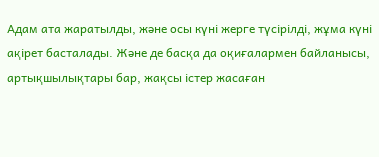Адам ата жаратылды, және осы күні жерге түсірілді, жұма күні
ақірет басталады. Және де басқа да оқиғалармен байланысы,
артықшылықтары бар, жақсы істер жасаған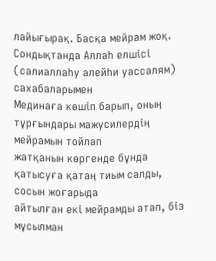лайығырақ. Басқа мейрам жоқ.
Сондықтанда Аллаһ елшісі (салиаллаһу алейһи уассалям) сахабаларымен
Мединаға көшіп барып, оның тұрғындары мажусилердің мейрамын тойлап
жатқанын көргенде бұнда қатысуға қатаң тиым салды, сосын жоғарыда
айтылған екі мейрамды атап, біз мұсылман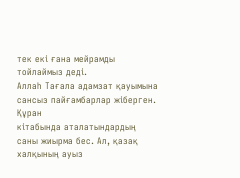тек екі ғана мейрамды
тойлаймыз деді.
Аллаһ Тағала адамзат қауымына сансыз пайғамбарлар жіберген. Құран
кітабында аталатындардың саны жиырма бес. Ал, қазақ халқының ауыз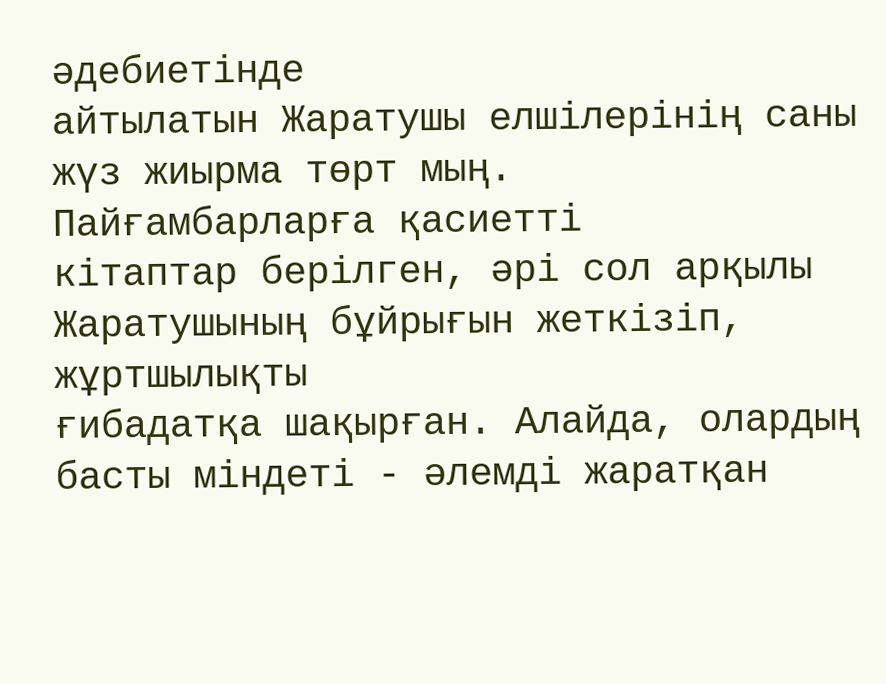әдебиетінде
айтылатын Жаратушы елшілерінің саны жүз жиырма төрт мың.
Пайғамбарларға қасиетті
кітаптар берілген, әрі сол арқылы Жаратушының бұйрығын жеткізіп, жұртшылықты
ғибадатқа шақырған. Алайда, олардың басты міндеті - әлемді жаратқан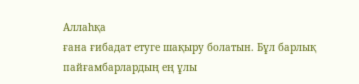Аллаһқа
ғана ғибадат етуге шақыру болатын. Бұл барлық пайғамбарлардың ең ұлы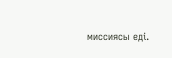миссиясы еді.